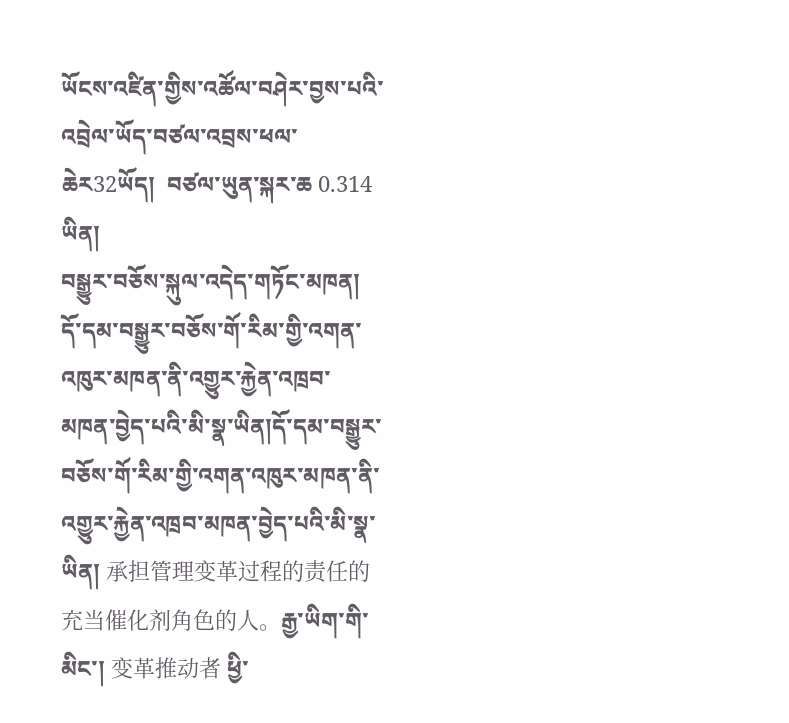ཡོངས་འཛིན་གྱིས་འཚོལ་བཤེར་བྱས་པའི་འབྲེལ་ཡོད་བཙལ་འབྲས་ཕལ་ཆེར32ཡོད།  བཙལ་ཡུན་སྐར་ཆ 0.314 ཡིན།
བསྒྱུར་བཅོས་སྐུལ་འདེད་གཏོང་མཁན།
དོ་དམ་བསྒྱུར་བཅོས་གོ་རིམ་གྱི་འགན་འཁུར་མཁན་ནི་འགྱུར་རྐྱེན་འཁྲབ་མཁན་བྱེད་པའི་མི་སྣ་ཡིན།དོ་དམ་བསྒྱུར་བཅོས་གོ་རིམ་གྱི་འགན་འཁུར་མཁན་ནི་འགྱུར་རྐྱེན་འཁྲབ་མཁན་བྱེད་པའི་མི་སྣ་ཡིན། 承担管理变革过程的责任的充当催化剂角色的人。རྒྱ་ཡིག་གི་མིང་། 变革推动者 ཕྱི་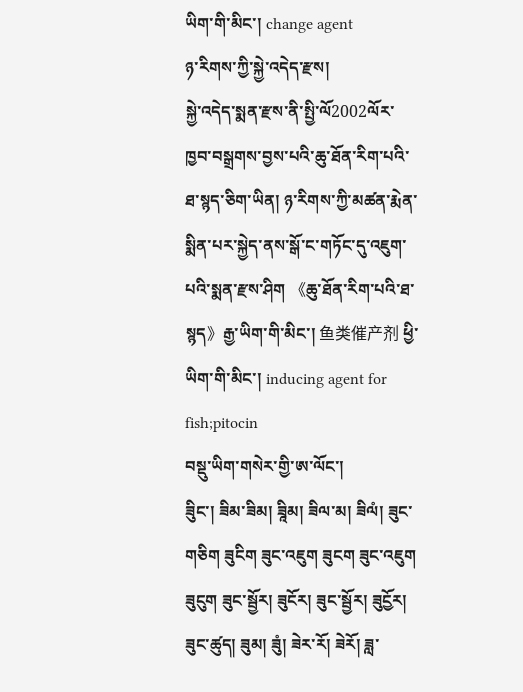ཡིག་གི་མིང་། change agent
ཉ་རིགས་ཀྱི་སྐྱེ་འདེད་རྫས།
སྐྱེ་འདེད་སྨན་རྫས་ནི་སྤྱི་ལོ2002ལོར་ཁྱབ་བསྒྲགས་བྱས་པའི་ཆུ་ཐོན་རིག་པའི་ཐ་སྙད་ཅིག་ཡིན། ཉ་རིགས་ཀྱི་མཚན་རྨེན་སྨིན་པར་སྐྱེད་ནས་སྒོ་ང་གཏོང་དུ་འཇུག་པའི་སྨན་རྫས་ཤིག 《ཆུ་ཐོན་རིག་པའི་ཐ་སྙད》རྒྱ་ཡིག་གི་མིང་། 鱼类催产剂 ཕྱི་ཡིག་གི་མིང་། inducing agent for fish;pitocin
བསྡུ་ཡིག་གསེར་གྱི་ཨ་ལོང་།
ཟིུང་། ཟིམ་ཟིམ། ཟཱིམ། ཟིལ་མ། ཟིལཾ། ཟུང་གཅིག ཟུངིག ཟུང་འཇུག ཟུངག ཟུང་འཇུག ཟུངུག ཟུང་སྦྱོར། ཟུངོར། ཟུང་སྦྱོར། ཟུངྱོར། ཟུང་ཚུད། ཟུམ། ཟུཾ། ཟེར་རོ། ཟེརོ། ཟླ་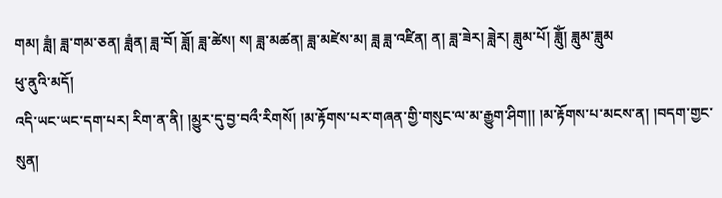གམ། ཟླཾ། ཟླ་གམ་ཅན། ཟླཾན། ཟླ་བོ། ཟློ། ཟླ་ཚེས། ས། ཟླ་མཚན། ཟླ་མཛེས་མ། ཟླ ཟླ་འཛིན། ན། ཟླ་ཟེར། ཟླེར། ཟླུམ་པོ། ཟློུཾ། ཟླུམ་ཟླུམ
ཕུ་ནུའི་མདོ།
འདི་ཡང་ཡང་དག་པར། རིག་ན་ནི། །མྱུར་དུ་བྱ་བའྀ་རིགསོ། །མ་རྟོགས་པར་གཞན་གྱི་གསུང་ལ་མ་རྒྱུག་ཤིག།། །མ་རྟོགས་པ་མངས་ན། །བདག་གྱང་སུན།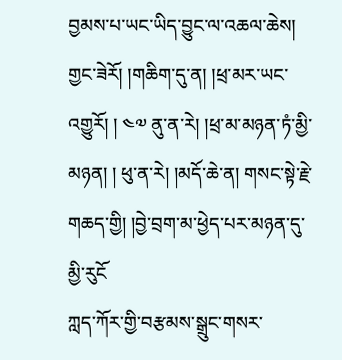བྱམས་པ་ཡང་ཡིད་བྱུང་ལ་འཆལ་ཆེས། གྱང་ཟེརོ། །གཆིག་དུ་ན། །ཕྲ་མར་ཡང་འགྱུརོ། ། ༤༧ ནུ་ན་རེ། །ཕྲ་མ་མཉན་ཏཾ་མྱི་མཉན། ། ཕུ་ན་རེ། །མདོ་ཆེ་ན། གསང་སྟེ་རྗེ་གཆད་གྱི། །བྱེ་བྲག་མ་ཕྱེད་པར་མཉན་དུ་མྱི་རུངོ
ཀླད་ཀོར་གྱི་བརྩམས་སྒྲུང་གསར་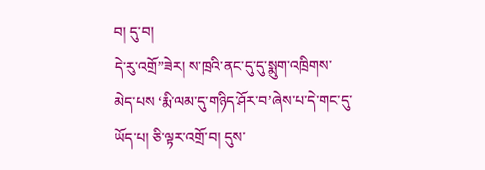བ། དུ་བ།
དེ་རུ་འགྲོ”ཟེར། ས་ཁྲའི་ནང་དུ་དུ་སྨུག་འཁྲིགས་མེད་པས ‘རྨི་ལམ་དུ་གཉིད་ཤོར་བ’ཞེས་པ་དེ་གང་དུ་ཡོད་པ། ཅི་ལྟར་འགྲོ་བ། དུས་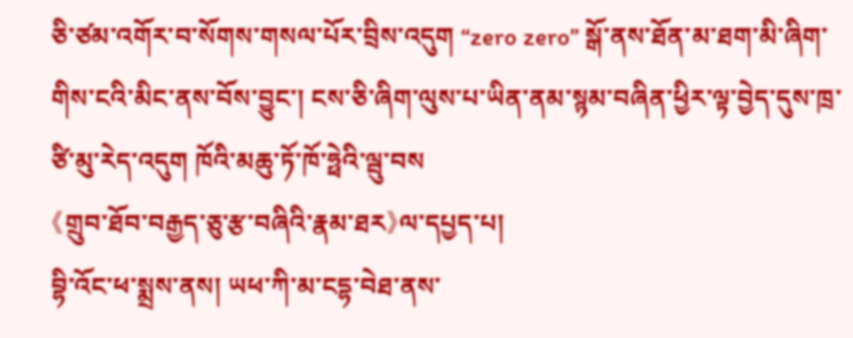ཅི་ཙམ་འགོར་བ་སོགས་གསལ་པོར་བྲིས་འདུག “zero zero” སྒོ་ནས་ཐོན་མ་ཐག་མི་ཞིག་གིས་ངའི་མིང་ནས་བོས་བྱུང་། ངས་ཅི་ཞིག་ལུས་པ་ཡིན་ནམ་སྙམ་བཞིན་ཕྱིར་ལྟ་བྱེད་དུས་ཁྲ་ཙི་མུ་རེད་འདུག ཁོའི་མཆུ་ཏོ་ཁོ་ཧྥེའི་ལྦུ་བས
《གྲུབ་ཐོབ་བརྒྱད་ཅུ་རྩ་བཞིའི་རྣམ་ཐར》ལ་དཔྱད་པ།
བྷི་འོང་ཕ་སྨྲས་ནས། ཡཕ་ཀི་མ་ངདྷ་བེཐ་ནས་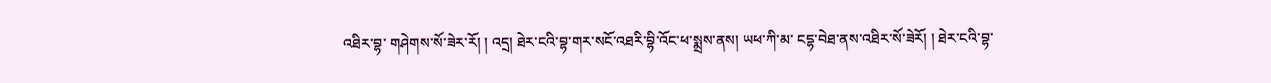འཐིར་བྷ་ གཤེགས་སོ་ཟེར་རོ། ། འདྲ། ཐེར་ངའི་བྷ་གར་སངོ་འཐརི་བྷི་འོང་ཕ་སྨྲས་ནས། ཡཕ་ཀི་མ་ ངདྷ་བེཐ་ནས་འཐིར་སོ་ཟེརོ། ། ཐེར་ངའི་བྷ་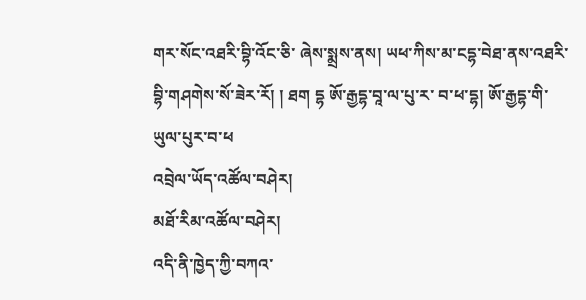གར་སོང་འཐརི་བྷི་འོང་ཅི་ ཞེས་སྨྲས་ནས། ཡཕ་ཀིས་མ་ངདྷ་བེཐ་ནས་འཐརི་བྷི་གཤགེས་སོ་ཟེར་རོ། ། ཐག དྷ ཨོ་རྒྱདྷ་བཱ་ལ་པུ་ར་ བ་ཕ་དྷ། ཨོ་རྒྱདྷ་གི་ཡུལ་པུར་བ་ཕ
འབྲེལ་ཡོད་འཚོལ་བཤེར།
མཐོ་རིམ་འཚོལ་བཤེར།
འདི་ནི་ཁྱེད་ཀྱི་བཀའ་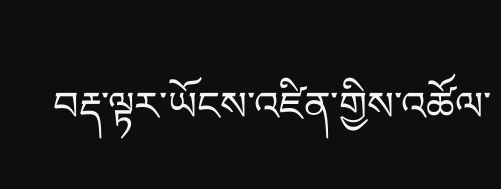བརྡ་ལྟར་ཡོངས་འཛིན་གྱིས་འཚོལ་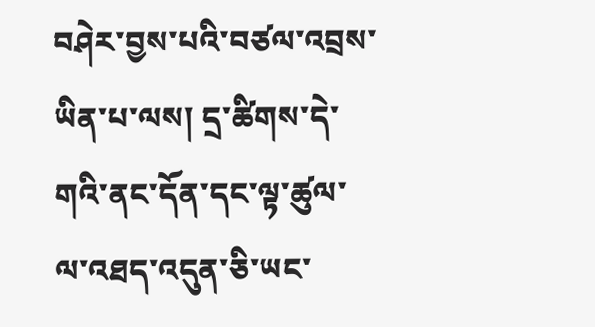བཤེར་བྱས་པའི་བཙལ་འབྲས་ཡིན་པ་ལས། དྲ་ཚིགས་དེ་གའི་ནང་དོན་དང་ལྟ་ཚུལ་ལ་འཐད་འདུན་ཅི་ཡང་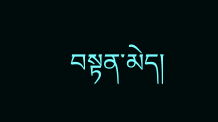བསྟན་མེད།